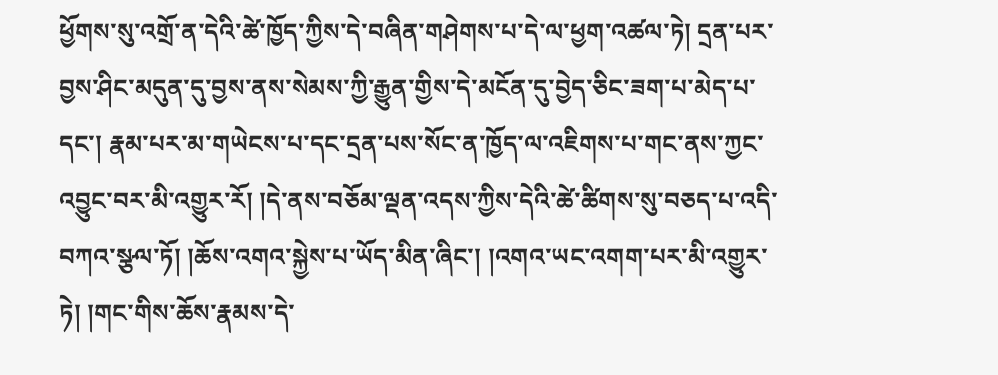ཕྱོགས་སུ་འགྲོ་ན་དེའི་ཚེ་ཁྱོད་ཀྱིས་དེ་བཞིན་གཤེགས་པ་དེ་ལ་ཕྱག་འཚལ་ཏེ། དྲན་པར་བྱས་ཤིང་མདུན་དུ་བྱས་ནས་སེམས་ཀྱི་རྒྱུན་གྱིས་དེ་མངོན་དུ་བྱེད་ཅིང་ཟག་པ་མེད་པ་དང་། རྣམ་པར་མ་གཡེངས་པ་དང་དྲན་པས་སོང་ན་ཁྱོད་ལ་འཇིགས་པ་གང་ནས་ཀྱང་འབྱུང་བར་མི་འགྱུར་རོ། །དེ་ནས་བཅོམ་ལྡན་འདས་ཀྱིས་དེའི་ཚེ་ཚིགས་སུ་བཅད་པ་འདི་བཀའ་སྩལ་ཏོ། །ཆོས་འགའ་སྐྱེས་པ་ཡོད་མིན་ཞིང་། །འགའ་ཡང་འགག་པར་མི་འགྱུར་ཏེ། །གང་གིས་ཆོས་རྣམས་དེ་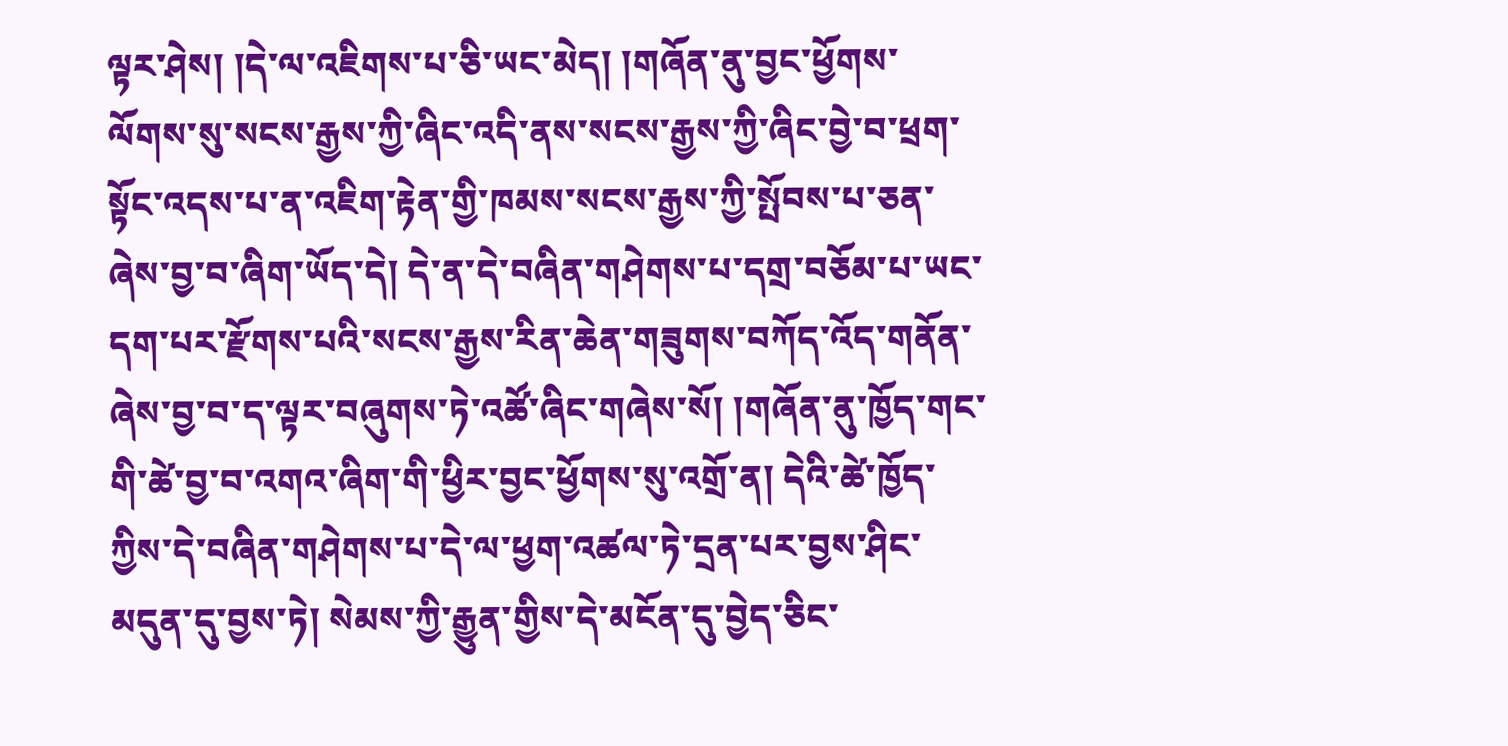ལྟར་ཤེས། །དེ་ལ་འཇིགས་པ་ཅི་ཡང་མེད། །གཞོན་ནུ་བྱང་ཕྱོགས་ལོགས་སུ་སངས་རྒྱས་ཀྱི་ཞིང་འདི་ནས་སངས་རྒྱས་ཀྱི་ཞིང་བྱེ་བ་ཕྲག་སྟོང་འདས་པ་ན་འཇིག་རྟེན་གྱི་ཁམས་སངས་རྒྱས་ཀྱི་སྤོབས་པ་ཅན་ཞེས་བྱ་བ་ཞིག་ཡོད་དེ། དེ་ན་དེ་བཞིན་གཤེགས་པ་དགྲ་བཅོམ་པ་ཡང་དག་པར་རྫོགས་པའི་སངས་རྒྱས་རིན་ཆེན་གཟུགས་བཀོད་འོད་གནོན་ཞེས་བྱ་བ་ད་ལྟར་བཞུགས་ཏེ་འཚོ་ཞིང་གཞེས་སོ། །གཞོན་ནུ་ཁྱོད་གང་གི་ཚེ་བྱ་བ་འགའ་ཞིག་གི་ཕྱིར་བྱང་ཕྱོགས་སུ་འགྲོ་ན། དེའི་ཚེ་ཁྱོད་ཀྱིས་དེ་བཞིན་གཤེགས་པ་དེ་ལ་ཕྱག་འཚལ་ཏེ་དྲན་པར་བྱས་ཤིང་མདུན་དུ་བྱས་ཏེ། སེམས་ཀྱི་རྒྱུན་གྱིས་དེ་མངོན་དུ་བྱེད་ཅིང་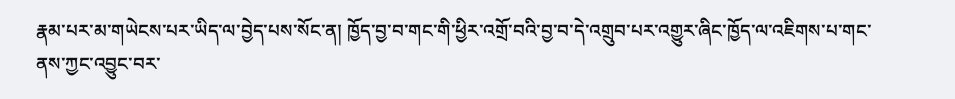རྣམ་པར་མ་གཡེངས་པར་ཡིད་ལ་བྱེད་པས་སོང་ན། ཁྱོད་བྱ་བ་གང་གི་ཕྱིར་འགྲོ་བའི་བྱ་བ་དེ་འགྲུབ་པར་འགྱུར་ཞིང་ཁྱོད་ལ་འཇིགས་པ་གང་ནས་ཀྱང་འབྱུང་བར་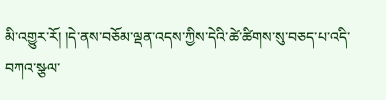མི་འགྱུར་རོ། །དེ་ནས་བཅོམ་ལྡན་འདས་ཀྱིས་དེའི་ཚེ་ཚིགས་སུ་བཅད་པ་འདི་བཀའ་སྩལ་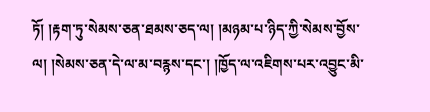ཏོ། །རྟག་ཏུ་སེམས་ཅན་ཐམས་ཅད་ལ། །མཉམ་པ་ཉིད་ཀྱི་སེམས་བྱོས་ལ། །སེམས་ཅན་དེ་ལ་མ་བརྙས་དང་། །ཁྱོད་ལ་འཇིགས་པར་འབྱུང་མི་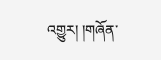འགྱུར། །གཞོན་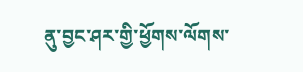ནུ་བྱང་ཤར་གྱི་ཕྱོགས་ལོགས་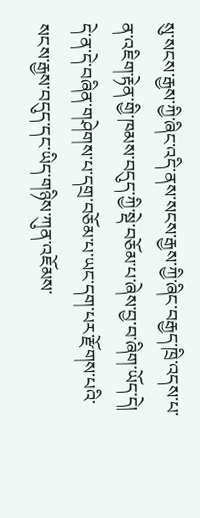སུ་སངས་རྒྱས་ཀྱི་ཞིང་འདི་ནས་སངས་རྒྱས་ཀྱི་ཞིང་བརྒྱད་ཁྲི་འདས་པ་ན་འཇིག་རྟེན་གྱི་ཁམས་བདུད་ཀྱི་སྡེ་བཅོམ་པ་ཞེས་བྱ་བ་ཞིག་ཡོད་དེ། དེ་ན་དེ་བཞིན་གཤེགས་པ་དགྲ་བཅོམ་པ་ཡང་དག་པར་རྫོགས་པའི་སངས་རྒྱས་བདུད་དང་ཡིད་གཉིས་ཀུན་འཇོམས་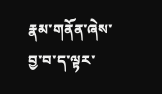རྣམ་གནོན་ཞེས་བྱ་བ་ད་ལྟར་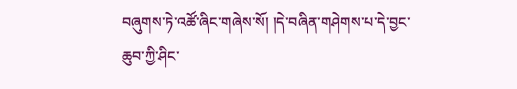བཞུགས་ཏེ་འཚོ་ཞིང་གཞེས་སོ། །དེ་བཞིན་གཤེགས་པ་དེ་བྱང་ཆུབ་ཀྱི་ཤིང་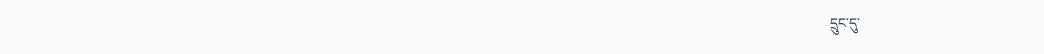དྲུང་དུ་